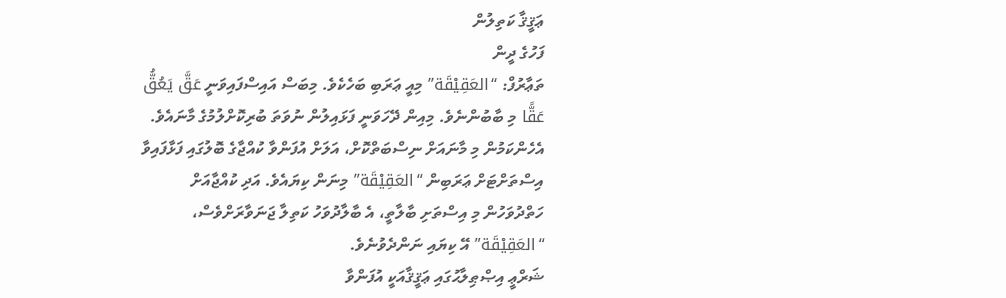ޢަޤީޤާ ކަތިލުން
ފަހުގެ ދީން
ތަޢާރުފް: “العَقِيْقَة” މިއީ ޢަރަބި ބަހެކެވެ. މިބަސް އައިސްފައިވަނީ عَقَّ يَعُقُّ عَقًّا މި ބާބުންނެވެ. މިއިން ދޭހަވަނީ ފަޅައިލުން ނުވަތަ ބުރިކޮށްލުމުގެ މާނައެވެ. އެހެންކަމުން މި މާނައަށް ނިސްބަތްކޮށް، އަލަށް އުފަންވާ ކުއްޖާގެ ބޮލުގައި ފަޅާފައިވާ އިސްތަށްޓަށް ޢަރަބިން “العَقِيْقَة” މިނަން ކިޔައެވެ. އަދި ކުއްޖާއަށް ހަތްދުވަހުން މި އިސްތަށި ބާލާތީ، އެ ބާލާދުވަހު ކަތިލާ ޖަނަވާރަށްވެސް، “العَقِيْقَة” އޭ ކިޔައި ނަންދެވުނެވެ.
ޝަރްޢީ އިޞްޠިލާޙުގައި ޢަޤީޤާއަކީ އުފަންވާ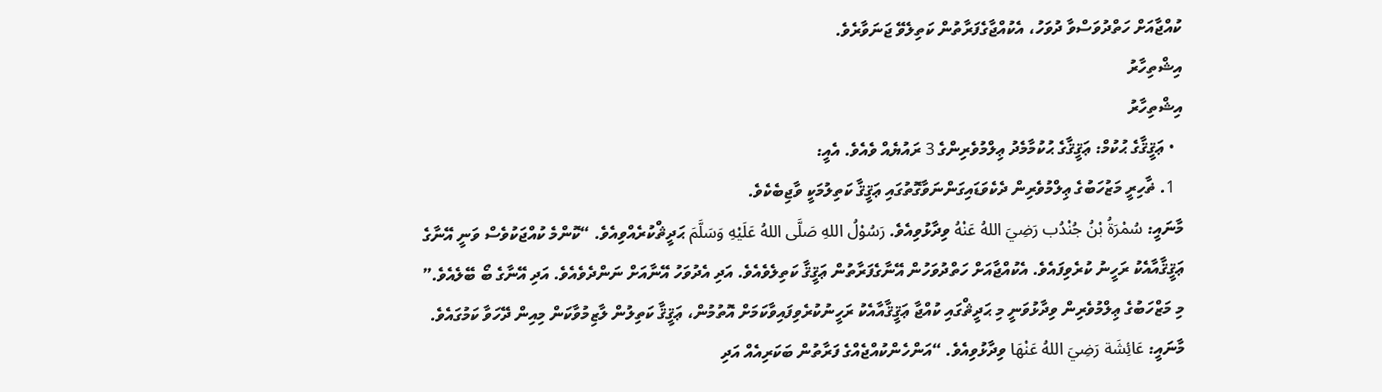ކުއްޖާއަށް ހަތްދުވަސްވާ ދުވަހު، އެކުއްޖާގެފަރާތުން ކަތިލެވޭ ޖަނަވާރެވެ.
އިޝްތިހާރު
އިޝްތިހާރު
  • ޢަޤީޤާގެ ޙުކުމް: ޢަޤީޤާގެ ޙުކުމާމެދު ޢިލްމުވެރިންގެ 3 ރައުޔެއް ވެއެވެ. އެއީ:
  1. ޡާހިރީ މަޒުހަބުގެ ޢިލްމުވެރިން ދެކެވަޑައިގަންނަވާގޮތުގައި ޢަޤީޤާ ކަތިލުމަކީ ވާޖިބެކެވެ.
މާނައީ: سُمْرَةُ بْنُ جُنْدُب رَضِيَ اللهُ عَنْهُ ވިދާޅުވިއެވެ. رَسُوْلُ اللهِ صَلَّى اللهُ عَلَيْهِ وَسَلَّمَ ޙަދީޘްކުރެއްވިއެވެ. “ކޮންމެ ކުއްޖަކުވެސް ވަނީ އޭނާގެ ޢަޤީޤާއާއެކު ރަހީނު ކުރެވިފައެވެ. އެކުއްޖާއަށް ހަތްދުވަހުން އޭނާގެފަރާތުން ޢަޤީޤާ ކަތިލެވެއެވެ. އަދި އެދުވަހު އޭނާއަށް ނަންދެވެއެވެ. އަދި އޭނާގެ ބޯ ބޭލެއެވެ.” މި މަޒްހަބުގެ ޢިލްމުވެރިން ވިދާޅުވަނީ މި ޙަދީޘްގައި ކުއްޖާ ޢަޤީޤާއާއެކު ރަހީނުކުރެވިފައިވާކަމަށް އޮތުމުން، ޢަޤީޤާ ކަތިލުން ލާޒިމުވާކަން މިއިން ދޭހަވާ ކަމުގައެވެ.
މާނައީ: عَائِشَة رَضِيَ اللهُ عَنْهَا ވިދާޅުވިއެވެ. “އަންހެންކުއްޖެއްގެ ފަރާތުން ބަކަރިއެއް އަދި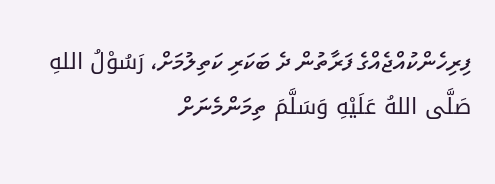ފިރިހެންކުއްޖެއްގެ ފަރާތުން ދެ ބަކަރި ކަތިލުމަށް، رَسُوْلُ اللهِ صَلَّى اللهُ عَلَيْهِ وَسَلَّمَ ތިމަންމެނަށް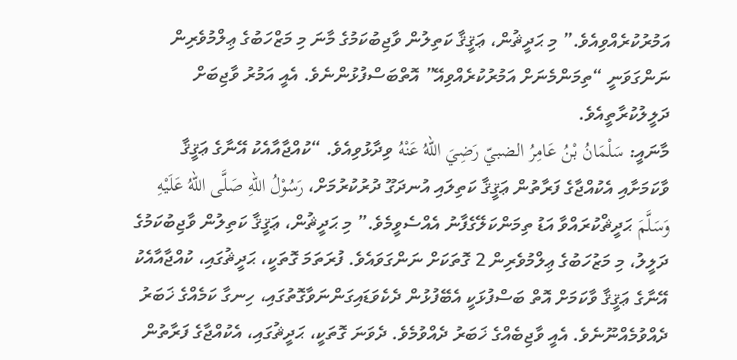އަމުރުކުރެއްވިއެވެ.” މި ޙަދީޘުން، ޢަޤީޤާ ކަތިލުން ވާޖިބުކަމުގެ މާނަ މި މަޒްހަބުގެ ޢިލްމުވެރިން ނަންގަވަނީ “ތިމަންމެނަށް އަމުރުކުރެއްވިއޭ” އޮތްބަސްފުޅުންނެވެ. އެއީ އަމުރު ވާޖިބަށް ދަލީލުކުރާތީއެވެ.
މާނައީ: سَلْمَانُ بْنُ عَامِرُ الضبيّ رَضِيَ اللهُ عَنْهُ ވިދާޅުވިއެވެ. “ކުއްޖާއާއެކު އޭނާގެ ޢަޤީޤާ ވާކަމަށާއި އެކުއްޖާގެ ފަރާތުން ޢަޤީޤާ ކަތިލައި އުނދަގޫ ދުރުކުރުމަށް، رَسُوْلُ اللهِ صَلَّى اللهُ عَلَيْهِ وَسَلَّمَ ޙަދީޘްކުރައްވާ އަޑު ތިމަންކަލޭގެފާނު އެއްސެވީމެވެ.” މި ޙަދީޘުން، ޢަޤީޤާ ކަތިލުން ވާޖިބުކަމުގެ ދަލީލު، މި މަޒުހަބުގެ ޢިލްމުވެރިން 2 ގޮތަކަށް ނަންގަވައެވެ. ފުރަތަމަ ގޮތަކީ، ޙަދީޘުގައި، ކުއްޖާއާއެކު އޭނާގެ ޢަޤީޤާ ވާކަމަށް އޮތް ބަސްފުޅަކީ އެބޭފުޅުން ދެކެވަޑައިގަންނަވާގޮތުގައި، ހިނގާ ކަމެއްގެ ޚަބަރު ދެއްވުމެއްނޫނެވެ. އެއީ ވާޖިބެއްގެ ޚަބަރު ދެއްވުމެވެ. ދެވަނަ ގޮތަކީ، ޙަދީޘުގައި، އެކުއްޖާގެ ފަރާތުން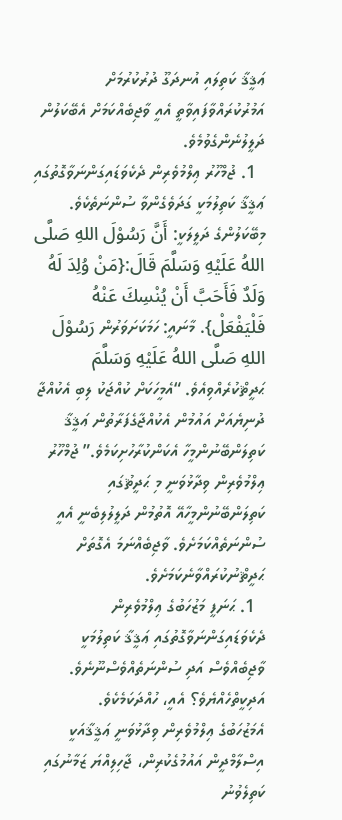ޢަޤީޤާ ކަތިލައި އުނދަގޫ ދުރުކުރުމަށް އަމުރުކުރައްވާފައިވާތީ އެއީ ވާޖިބެއްކަމަށް އެބޭކަލުން ދަލީލުނެންގެވުމެވެ.
  1. ޖުމްހޫރު ޢިލްމުވެރިން ދެކެވަޑައިގަންނަވާގޮތުގައި ޢަޤީޤާ ކަތިލުމަކީ ގަދަވެގެންވާ ސުންނަތެކެވެ.
މިބޭކަލުންގެ ދަލީލަކީ: أَنَّ رَسُوْلَ اللهِ صَلَّى اللهُ عَلَيْهِ وَسَلَّمَ قَالَ:{مَنْ وُلِدَ لَهُ وَلَدٌ فَأَحَبَّ أَنْ يُنْسِكَ عَنْهُ فَلْيَفْعَلْ}. މާނައީ: ހަމަކަށަވަރުން رَسُوْلَ اللهِ صَلَّى اللهُ عَلَيْهِ وَسَلَّمَ ޙަދީޘްކުރެއްވިއެވެ. “އެމީހަކަށް ކުއްޖަކު ލިބި އެކުއްޖާ ދުނިޔެއަށް އައުމުން އެކުއްޖާގެފަރާތުން ޢަޤީޤާ ކަތިލަންބޭނުންމީހާ އެކަންކުރާހުށިކަމެވެ.” ޖުމްހޫރު ޢިލްމުވެރިން ވިދާޅުވަނީ މި ޙަދީޘުގައި ކަތިލަންބޭނުންމީހާއޭ އޮތުމުން ދަލީލުލިބެނީ އެއީ ސުންނަތެއްކަމަށެވެ. ވާޖިބެއްނަމަ އެގޮތަށް ޙަދީޘްނުކުރައްވާނެކަމަށެވެ.
  1. ޙަނަފީ މަޒުހަބުގެ ޢިލްމުވެރިން ދެކެވަޑައިގަންނަވާގޮތުގައި ޢަޤީޤާ ކަތިލުމަކީ ވާޖިބެއްވެސް އަދި ސުންނަތެއްވެސްނޫނެވެ. އަދިކީތްހެއްޔެވެ؟ އެއީ، ހުއްދަކަމެކެވެ.
އެމަޒުހަބުގެ ޢިލްމުވެރިން ވިދާޅުވަނީ ޢަޤީޤާއަކީ އިސްލާމްދީން އައުމުގެކުރިން، ޖާހިލިއްޔަ ޒަމާނުގައި ކަތިލެވުނު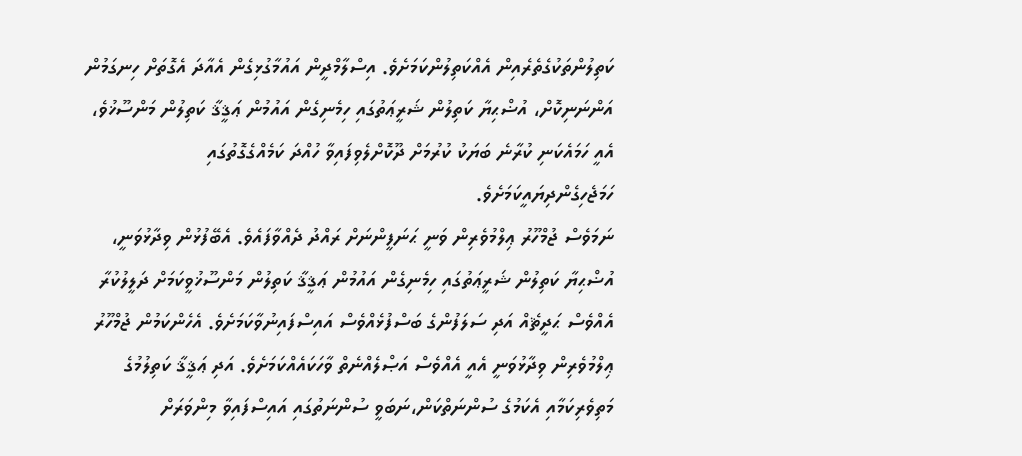ކަތިލުންތަކުގެތެރެއިން އެއްކަތިލުންކަމަށެވެ. އިސްލާމްދީން އައުމާގުޅިގެން އެއާދަ އެގޮތަށް ހިނގަމުން އަންނަނިކޮށް، އުޟްޙިޔާ ކަތިލުން ޝަރީޢަތުގައި ހިމެނިގެން އައުމުން ޢަޤީޤާ ކަތިލުން މަންސޫޚުވެ، އެއީ ހަމައެކަނި ކުރާނެ ބަޔަކު ކުރުމަށް ދޫކޮށްލެވިފައިވާ ހުއްދަ ކަމެއްގެގޮތުގައި ހަމަޖެހިގެންދިޔައީކަމަށެވެ.
ނަމަވެސް ޖުމްހޫރު ޢިލްމުވެރިން ވަނީ ޙަނަފީންނަށް ރައްދު ދެއްވާފައެވެ. އެބޭފުޅުން ވިދާޅުވަނީ، އުޟްޙިޔާ ކަތިލުން ޝަރީޢަތުގައި ހިމެނިގެން އައުމުން ޢަޤީޤާ ކަތިލުން މަންސޫޚުވީކަމަށް ދަލީލުކުރާ އެއްވެސް ޙަދީޘެއް އަދި ސަލަފުންގެ ބަސްފުޅެއްވެސް އައިސްފައިނުވާކަމަށެވެ. އެހެންކަމުން ޖުމްހޫރު ޢިލްމުވެރިން ވިދާޅުވަނީ އެއީ އެއްވެސް އަޞްލެއްނެތް ވާހަކައެއްކަމަށެވެ. އަދި ޢަޤީޤާ ކަތިލުމުގެ މަތިވެރިކަމާއި އެކަމުގެ ސުންނަތްކަން،ނަބަވީ ސުންނަތުގައި އައިސްފައިވާ މިންވަރަށް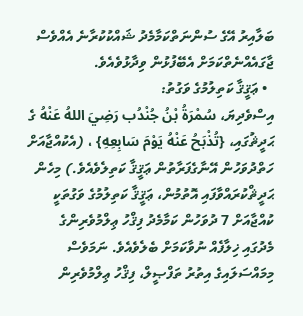ބަލާއިރު އޭގެ ސުންނަތްކަމާމެދު ޝައްކުކުރާނެ އެއްވެސް ޖާގައެއްނެތްކަމަށް އެބޭފުޅުން ވިދާޅުވެއެވެ.
  • ޢަޤީޤާ ކަތިލުމުގެ ވަގުތު:
އިސްވެދިޔަ، سُمْرَةُ بْنُ جُنْدُب رَضِيَ اللهُ عَنْهُ ގެ ޙަދީޘުގައި، {تُذْبَحُ عَنْهُ يَوْمَ سَابِعِهِ} ، (އެކުއްޖާއަށް ހަތްދުވަހުން އޭނާގެފަރާތުން ޢަޤީޤާ ކަތިލެވެއެވެ.) މިހެން ޙަދީޘްކުރައްވާފައި އޮތުމުން، ޢަޤީޤާ ކަތިލުމުގެ ވަގުތަކީ ކުއްޖާއަށް 7 ދުވަހުން ކަމާމެދު ފިޤްހު ޢިލްމުވެރިންގެ މެދުގައި ޚިލާފެއް ނުވާކަމަށް ބެލެވެއެވެ. ނަމަވެސް މިމައްސަލައިގެ އިތުރު ތަފްޞީލް، ފިޤްހު ޢިލްމުވެރިން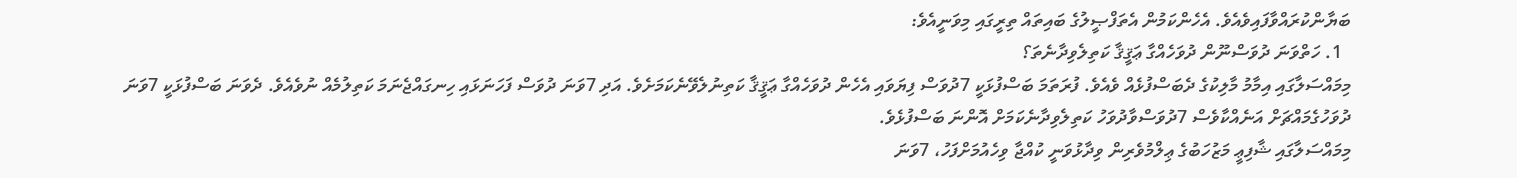ބަޔާންކުރައްވާފައިވެއެވެ. އެހެންކަމުން އެތަފްޞީލުގެ ބައިތައް ތިރީގައި މިވަނީއެވެ:
  1. ހަތްވަނަ ދުވަސްނޫން ދުވަހެއްގާ ޢަޤީޤާ ކަތިލެވިދާނެތަ؟
މިމައްސަލާގައި އިމާމު މާލިކުގެ ދެބަސްފުޅެއް ވެއެވެ. ފުރަތަމަ ބަސްފުޅަކީ 7ދުވަސް ފިޔަވައި އެހެން ދުވަހެއްގާ ޢަޤީޤާ ކަތިނުލެވޭނެކަމަށެވެ. އަދި 7ވަނަ ދުވަސް ފަހަނަޅައި ހިނގައްޖެނަމަ ކަތިލުމެއް ނުވެއެވެ. ދެވަނަ ބަސްފުޅަކީ 7ވަނަ ދުވަހުގެމައްޗަށް އަނެއްކާވެސް 7ދުވަސްވާދުވަހު ކަތިލެވިދާނެކަމަށް އޮންނަ ބަސްފުޅެވެ.
މިމައްސަލާގައި ޝާފިޢީ މަޒުހަބުގެ ޢިލްމުވެރިން ވިދާޅުވަނީ ކުއްޖާ ވިހެއުމަށްފަހު، 7ވަނަ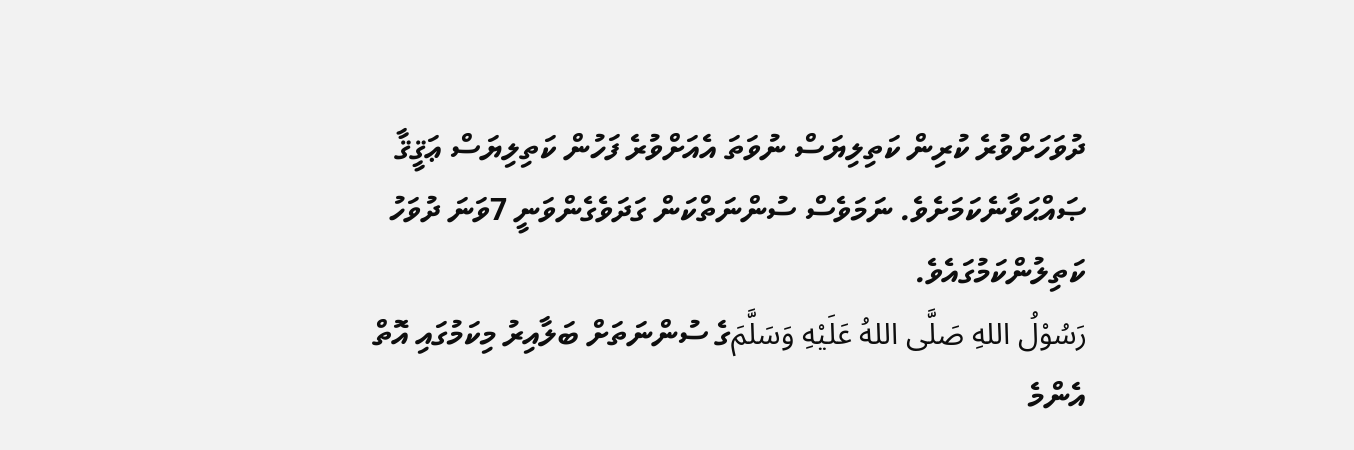ދުވަހަށްވުރެ ކުރިން ކަތިލިޔަސް ނުވަތަ އެއަށްވުރެ ފަހުން ކަތިލިޔަސް ޢަޤީޤާ ޞައްޙަވާނެކަމަށެވެ. ނަމަވެސް ސުންނަތްކަން ގަދަވެގެންވަނީ 7ވަނަ ދުވަހު ކަތިލުންކަމުގައެވެ.
رَسُوْلُ اللهِ صَلَّى اللهُ عَلَيْهِ وَسَلَّمَގެ ސުންނަތަށް ބަލާއިރު މިކަމުގައި އޮތް އެންމެ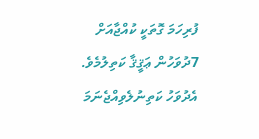ފުރިހަމަ ގޮތަކީ ކުއްޖާއަށް 7ދުވަހުން ޢަޤީޤާ ކަތިލުމެވެ. އެދުވަހު ކަތިނުލެވިއްޖެނަމަ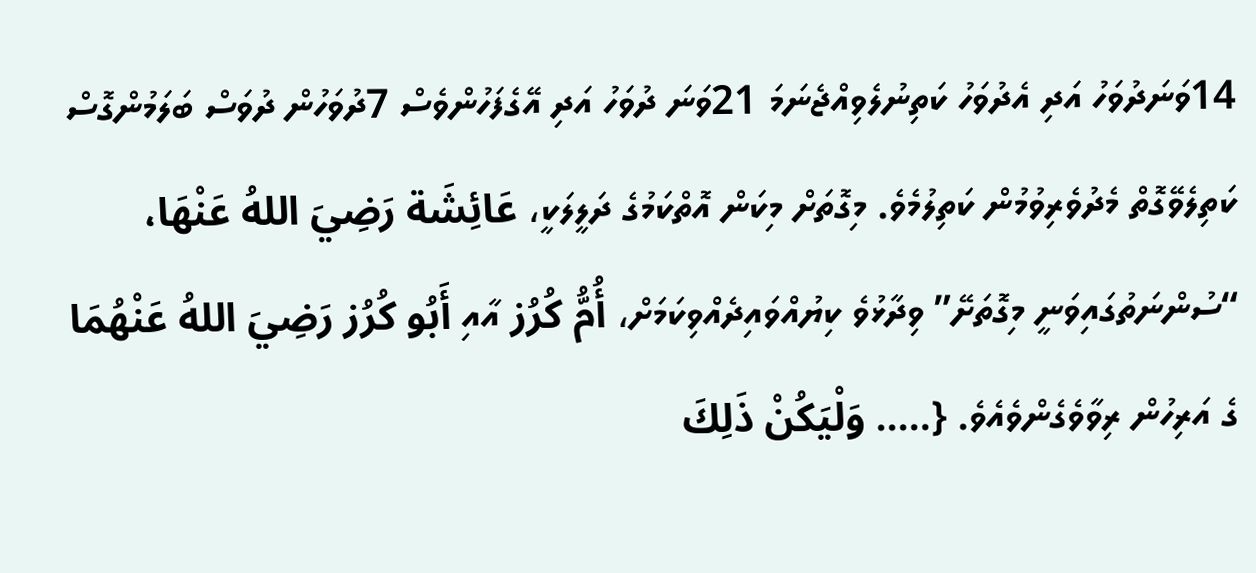14ވަނަދުވަހު އަދި އެދުވަހު ކަތިނުލެވިއްޖެނަމަ 21ވަނަ ދުވަހު އަދި އޭގެފަހުންވެސް 7ދުވަހުން ދުވަސް ބަލަމުންގޮސް ކަތިލެވޭގޮތް މެދުވެރިވުމުން ކަތިލުމެވެ. މިގޮތަށް މިކަން އޮތްކަމުގެ ދަލީލަކީ، عَائِشَة رَضِيَ اللهُ عَنْهَا، “ސުންނަތުގައިވަނީ މިގޮތަށޭ” ވިދާޅުވެ ކިޔުއްވައިދެއްވިކަމަށް، أُمُّ كُرُز އާއި أَبُو كُرُز رَضِيَ اللهُ عَنْهُمَا ގެ އަރިހުން ރިވާވެގެންވެއެވެ. {….. وَلْيَكُنْ ذَلِكَ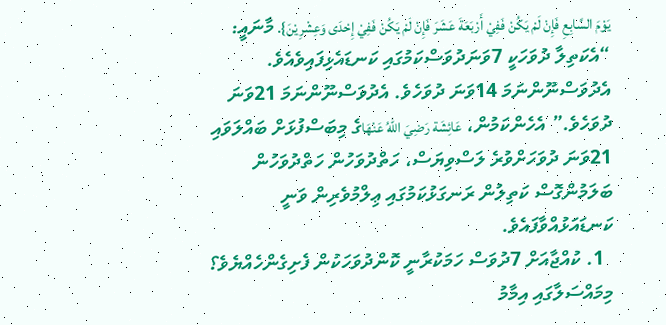يَوْمَ السَّابِعِ فَإِنْ لَمْ يَكُنْ فَفِيْ أَرْبَعَةَ عَشَرَ فَإِنْ لَمْ يَكُنْ فَفِيْ إِحْدَى وَعِشْرِيْنَ}. މާނައީ: “އެކަތިލާ ދުވަހަކީ 7ވަނަދުވަސްކަމުގައި ކަނޑައެޅިފައިވެއެވެ. އެދުވަސްނޫންނަމަ 14ވަނަ ދުވަހެވެ. އެދުވަސްނޫންނަމަ 21ވަނަ ދުވަހެވެ.” އެހެންކަމުން، عَائِشَة رَضِيَ اللهُ عَنْهَاގެ މިބަސްފުޅަށް ބައްލަވައި 21ވަނަ ދުވަހަށްވުރެ ލަސްވިޔަސް، ހަތްދުވަހުން ހަތްދުވަހުން ބަލަމުންގޮސް ކަތިލުން ރަނގަޅުކަމުގައި ޢިލްމުވެރިން ވަނީ ކަނޑައަޅުއްވާފައެވެ.
  1. ކުއްޖާއަށް 7ދުވަސް ހަމަކުރާނީ ކޮންދުވަހަކުން ފެށިގެންހެއްޔެވެ؟
މިމައްސަލާގައި އިމާމު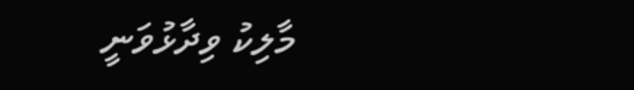މާލިކު ވިދާޅުވަނީ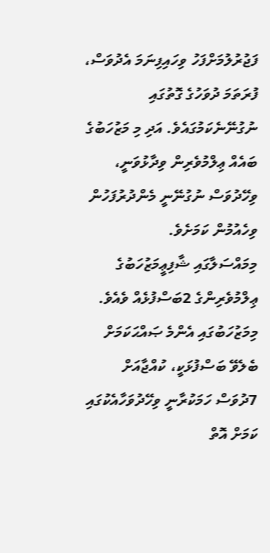ފަޖުރުލުމަށްފަހު ވިހައިފިނަމަ އެދުވަސް، ފުރަތަމަ ދުވަހުގެ ގޮތުގައި ނުގުނޭނެކަމުގައެވެ. އަދި މި މަޒުހަބުގެ ބައެއް ޢިލްމުވެރިން ވިދާޅުވަނީ، ވިހޭދުވަސް ނުގުނޭނީ މެންދުރުފަހުން ވިހެއުމުން ކަމަށެވެ.
މިމައްސަލާގައި ޝާފިޢީމަޒުހަބުގެ ޢިލްމުވެރިންގެ 2ބަސްފުޅެއް ވެއެވެ. މިމަޒުހަބުގައި އެންމެ ޞައްޙަކަމަށް ބެލެވޭ ބަސްފުޅަކީ، ކުއްޖާއަށް 7ދުވަސް ހަމަކުރާނީ ވިހޭދުވަހާއެކުގައި ކަމަށް އޮތް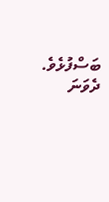ބަސްފުޅެވެ. ދެވަނަ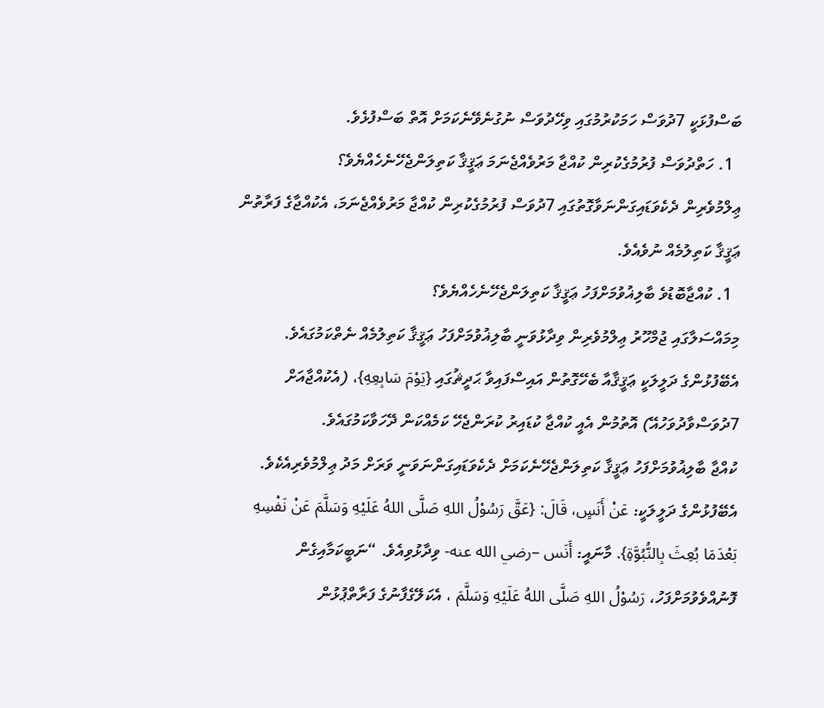ބަސްފުޅަކީ 7ދުވަސް ހަމަކުރުމުގައި ވިހޭދުވަސް ނުގުނެވޭނެކަމަށް އޮތް ބަސްފުޅެވެ.
  1. ހަތްދުވަސް ފުރުމުގެކުރިން ކުއްޖާ މަރުވެއްޖެނަމަ ޢަޤީޤާ ކަތިލަންޖެހޭނެހެއްޔެވެ؟
ޢިލްމުވެރިން ދެކެވަޑައިގަންނަވާގޮތުގައި 7ދުވަސް ފުރުމުގެކުރިން ކުއްޖާ މަރުވެއްޖެނަމަ، އެކުއްޖާގެ ފަރާތުން ޢަޤީޤާ ކަތިލުމެއް ނުވެއެވެ.
  1. ކުއްޖާބޮޑުވެ ބާލިޣުވުމަށްފަހު ޢަޤީޤާ ކަތިލަންޖެހޭނެހެއްޔެވެ؟
މިމައްސަލާގައި ޖުމްހޫރު ޢިލްމުވެރިން ވިދާޅުވަނީ ބާލިޣުވުމަށްފަހު ޢަޤީޤާ ކަތިލުމެއް ނެތްކަމުގައެވެ. އެބޭފުޅުންގެ ދަލީލަކީ ޢަޤީޤާއާ ބެހޭގޮތުން އައިސްފައިވާ ޙަދީޘުގައި {يَوْمَ سَابِعِهِ}، (އެކުއްޖާއަށް 7ދުވަސްވާދުވަހުއޭ) އޮތުމުން އެއީ ކުއްޖާ ކުޑައިރު ކުރަންޖެހޭ ކަމެއްކަން ދޭހަވާކަމުގައެވެ.
ކުއްޖާ ބާލިޣުވުމަށްފަހު ޢަޤީޤާ ކަތިލަންޖެހޭނެކަމަށް ދެކެވަޑައިގަންނަވަނީ ވަރަށް މަދު ޢިލްމުވެރިއެކެވެ. އެބޭފުޅުންގެ ދަލީލަކީ: عَنْ أَنَسٍ، قَالَ: {عَقَّ رَسُوْلُ اللهِ صَلَّى اللهُ عَلَيْهِ وَسَلَّمَ عَنْ نَفْسِهِ بَعْدَمَا بُعِثَ بِالنُّبُوَّةِ}. މާނައީ: أَنَس –رضي الله عنه- ވިދާޅުވިއެވެ. “ނަބީކަމާއިގެން ފޮނުއްވެވުމަށްފަހު، رَسُوْلُ اللهِ صَلَّى اللهُ عَلَيْهِ وَسَلَّمَ ، އެކަލޭގެފާނުގެ ފަރާތްޕުޅުން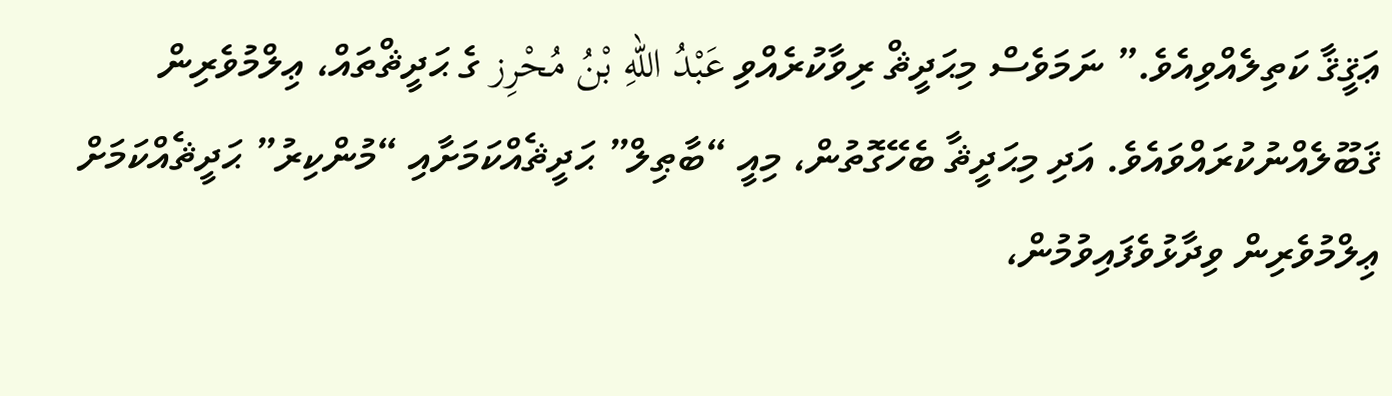ޢަޤީޤާ ކަތިލެއްވިއެވެ.” ނަމަވެސް މިޙަދީޘް ރިވާކުރެއްވި عَبْدُ اللهِ بْنُ مُحْرِز ގެ ޙަދީޘްތައް، ޢިލްމުވެރިން ޤަބޫލެއްނުކުރައްވައެވެ. އަދި މިޙަދީޘާ ބެހޭގޮތުން، މިއީ “ބާޠިލް” ޙަދީޘެއްކަމަށާއި “މުންކިރު” ޙަދީޘެއްކަމަށް ޢިލްމުވެރިން ވިދާޅުވެފައިވުމުން،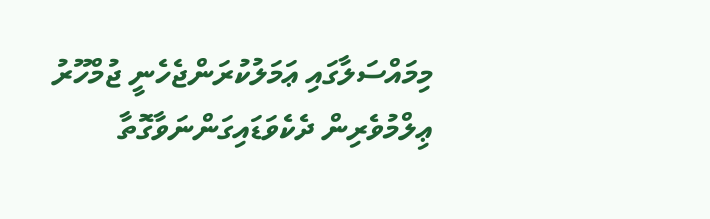މިމައްސަލާގައި ޢަމަލުކުރަންޖެހެނީ ޖުމްހޫރު ޢިލްމުވެރިން ދެކެވަޑައިގަންނަވާގޮތާ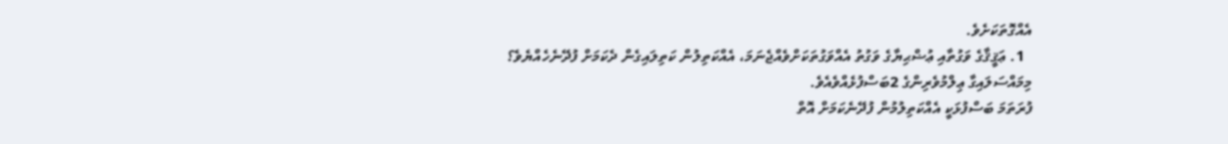އެއްގޮތަކަށެވެ.
  1. ޢަޤީޤާގެ ވަގުތާއި ޢުޟްޙިޔާގެ ވަގުތު އެއްވަގުތަކަށްވެއްޖެނަމަ، އެއްކަތިލުން ކަތިލައިގެން ދެކަމަށް ފުދޭނެހެއްޔެވެ؟
މިމައްސަލައިގާ ޢިލްމުވެރިންގެ 2ބަސްފުޅެއްވެއެވެ.
ފުރަތަމަ ބަސްފުޅަކީ އެއްކަތިލުމުން ފުދޭނެކަމަށް އޮތް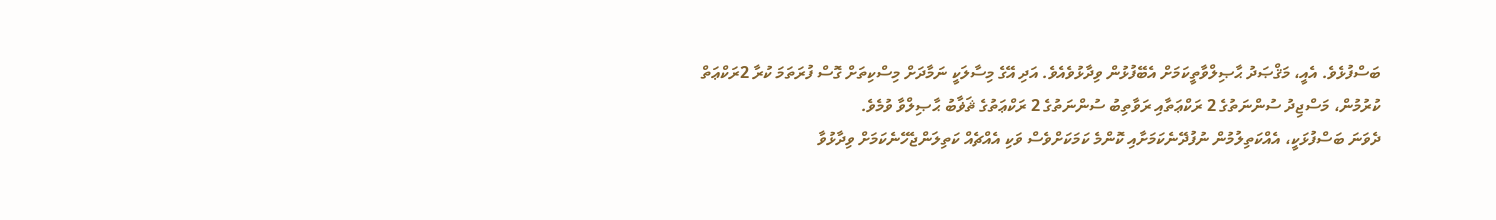ބަސްފުޅެވެ. އެއީ، މަޤްޞަދު ޙާޞިލްވާތީކަމަށް އެބޭފުޅުން ވިދާޅުވެއެވެ. އަދި އޭގެ މިސާލަކީ ނަމާދަށް މިސްކިތަށް ގޮސް ފުރަތަމަ ކުރާ 2ރަކްޢަތް ކުރުމުން، މަސްޖިދު ސުންނަތުގެ 2 ރަކްޢަތާއި ރަވާތިބު ސުންނަތުގެ 2 ރަކްޢަތުގެ ޘަޥާބު ޙާޞިލްވާ ވުމެވެ.
ދެވަނަ ބަސްފުޅަކީ، އެއްކަތިލުމުން ނުފުދޭނެކަމަށާއި ކޮންމެ ކަމަކަށްވެސް ވަކި އެއްޗެއް ކަތިލަންޖެހޭނެކަމަށް ވިދާޅުވާ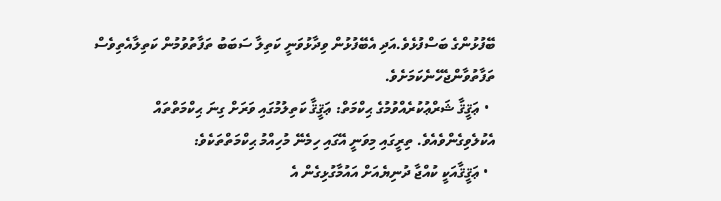ބޭފުޅުންގެ ބަސްފުޅެވެ.އަދި އެބޭފުޅުން ވިދާޅުވަނީ ކަތިލާ ސަބަބު ތަފާތުވުމުން ކަތިލާއެތިވެސް ތަފާތުވާންޖެހޭނެކަމަށެވެ.
  • ޢަޤީޤާ ޝަރްޢުކުރެއްވުމުގެ ޙިކްމަތް: ޢަޤީޤާ ކަތިލުމުގައި ވަރަށް ގިނަ ޙިކްމަތްތައް އެކުލެވިގެންވެއެވެ. ތިރީގައި މިވަނީ އޭގައި ހިމެނޭ މުހިއްމު ޙިކްމަތްތަކެވެ:
  • ޢަޤީޤާއަކީ ކުއްޖާ ދުނިޔެއަށް އައުމާގުޅިގެން އެ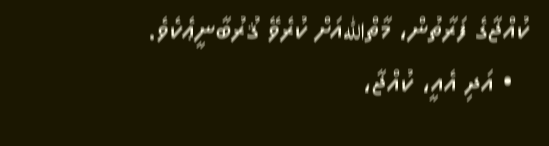ކުއްޖާގެ ފަރާތުން، މާތްاللهއަށް ކުރެވޭ ޤުރުބާނީޢެކެވެ.
  • އަދި އެއީ، ކުއްޖާ،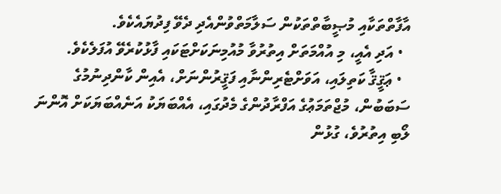އާފާތްތަކާއި މުޞީބާތްތަކުން ސަލާމަތްވުންއެދި ދެވޭ ފިދުޔައެކެވެ.
  • އަދި އެއީ، މި އުއްމަތަށް އިތުރުވާ މުއުމިނަކަށްޓަކައި ފާޅުކުރެވޭ އުފަލެކެވެ.
  • ޢަޤީޤާ ކަތިލައި، އަވަށްޓެރިންނާއި ފަޤީރުންނަށް، އެއިން ކާންދިނުމުގެ ސަބަބުން، މުޖްތަމަޢުގެ އަފްރާދުންގެ މެދުގައި، އެއްބަޔަކު އަނެއްބަޔަކަށް އޮންނަ ލޯބި އިތުރުވެ، ގުޅުން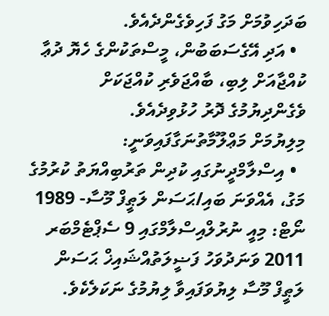ބަދަހިވުމަށް މަގު ފަހިވެގެންދެއެވެ.
  • އަދި އޭގެސަބަބުން، މީސްތަކުންގެ ހެޔޮ ދުޢާ ކުއްޖާއަށް ލިބި، ބާއްޖަވެރި ކުއްޖަކަށް ވެގެންދިޔުމުގެ ދޮރު ހުޅުވިދެއެވެ.
މިލިޔުމަށް މަޢްލޫމާތުނަގާފައިވަނީ:
  • އިސްލާމްދީނުގައި ކުދިން ތަރުބިއްޔަތު ކުރުމުގެ މަގު، އެއްވަނަ ބައި/ޙަސަން ލަޠީފް މޫސާ- 1989
ނޯޓް: މިއީ ނުރުލްއިސްލާމްގައި 9 ސެޕްޓެމްބަރ 2011 ވަނަދުވަހު ފަޟީލަތުއްޝައިޚް ޙަސަން ލަޠީފް މޫސާ ލިޔުވަފައިވާ ލިޔުމުގެ ނަކަލެކެވެ.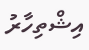އިޝްތިހާރު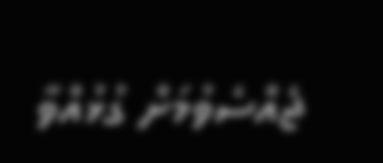ޖެއްސެވުމަށް ގުޅުއްވާ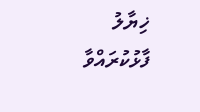ޚިޔާލު ފާޅުކުރައްވާ